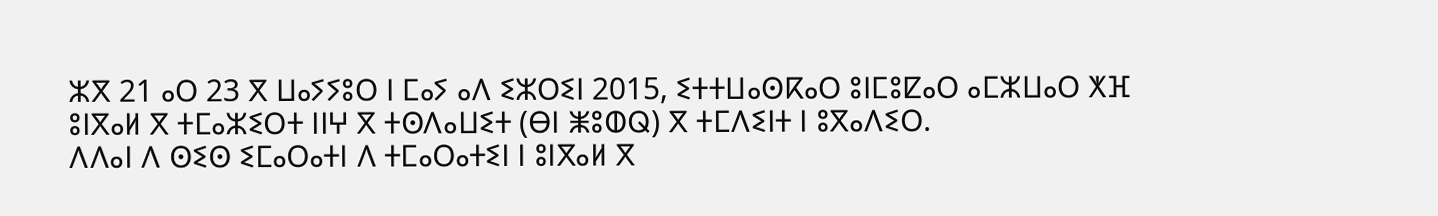ⵣⴳ 21 ⴰⵔ 23 ⴳ ⵡⴰⵢⵢⵓⵔ ⵏ ⵎⴰⵢ ⴰⴷ ⵉⵣⵔⵉⵏ 2015, ⵉⵜⵜⵡⴰⵙⴽⴰⵔ ⵓⵏⵎⵓⵇⴰⵔ ⴰⵎⵣⵡⴰⵔ ⵅⴼ ⵓⵏⴳⴰⵍ ⴳ ⵜⵎⴰⵣⵉⵔⵜ ⵏⵏⵖ ⴳ ⵜⵙⴷⴰⵡⵉⵜ (ⴱⵏ ⵥⵓⵀⵕ) ⴳ ⵜⵎⴷⵉⵏⵜ ⵏ ⵓⴳⴰⴷⵉⵔ.
ⴷⴷⴰⵏ ⴷ ⵙⵉⵙ ⵉⵎⴰⵔⴰⵜⵏ ⴷ ⵜⵎⴰⵔⴰⵜⵉⵏ ⵏ ⵓⵏⴳⴰⵍ ⴳ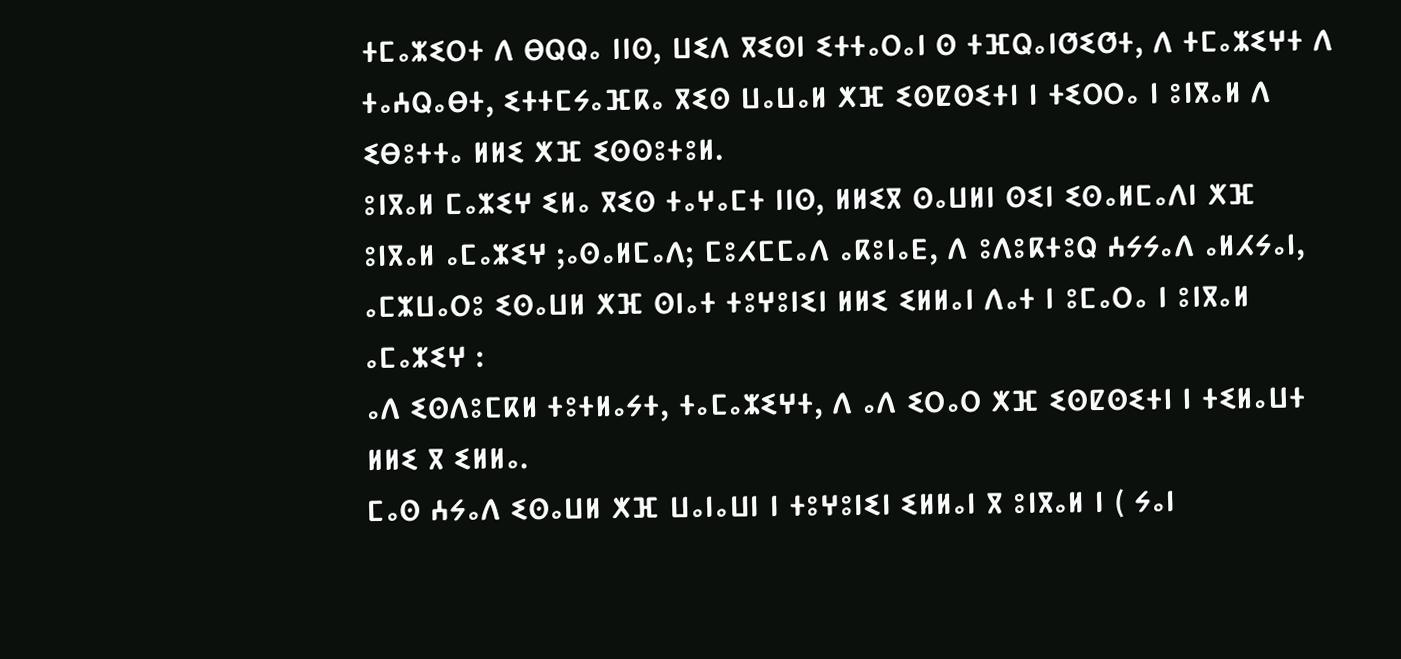ⵜⵎⴰⵣⵉⵔⵜ ⴷ ⴱⵕⵕⴰ ⵏⵏⵙ, ⵡⵉⴷ ⴳⵉⵙⵏ ⵉⵜⵜⴰⵔⴰⵏ ⵙ ⵜⴼⵕⴰⵏⵚⵉⵚⵜ, ⴷ ⵜⵎⴰⵣⵉⵖⵜ ⴷ ⵜⴰⵄⵕⴰⴱⵜ, ⵉⵜⵜⵎⵢⴰⴼⴽⴰ ⴳⵉⵙ ⵡⴰⵡⴰⵍ ⵅⴼ ⵉⵙⵇⵙⵉⵜⵏ ⵏ ⵜⵉⵔⵔⴰ ⵏ ⵓⵏⴳⴰⵍ ⴷ ⵉⴱⵓⵜⵜⴰ ⵍⵍⵉ ⵅⴼ ⵉⵙⵙⵓⵜⵓⵍ.
ⵓⵏⴳⴰⵍ ⵎⴰⵣⵉⵖ ⵉⵍⴰ ⴳⵉⵙ ⵜⴰⵖⴰⵎⵜ ⵏⵏⵙ, ⵍⵍⵉⴳ ⵙⴰⵡⵍⵏ ⵙⵉⵏ ⵉⵙⴰⵍⵎⴰⴷⵏ ⵅⴼ ⵓⵏⴳⴰⵍ ⴰⵎⴰⵣⵉⵖ ;ⴰⵙⴰⵍⵎⴰⴷ; ⵎⵓⵃⵎⵎⴰⴷ ⴰⴽⵓⵏⴰⴹ, ⴷ ⵓⴷⵓⴽⵜⵓⵕ ⵄⵢⵢⴰⴷ ⴰⵍⵃⵢⴰⵏ,
ⴰⵎⵣⵡⴰⵔⵓ ⵉⵙⴰⵡⵍ ⵅⴼ ⵙⵏⴰⵜ ⵜⵓⵖⵓⵏⵉⵏ ⵍⵍⵉ ⵉⵍⵍⴰⵏ ⴷⴰⵜ ⵏ ⵓⵎⴰⵔⴰ ⵏ ⵓⵏⴳⴰⵍ ⴰⵎⴰⵣⵉⵖ :
ⴰⴷ ⵉⵙⴷⵓⵎⴽⵍ ⵜⵓⵜⵍⴰⵢⵜ, ⵜⴰⵎⴰⵣⵉⵖⵜ, ⴷ ⴰⴷ ⵉⵔⴰⵔ ⵅⴼ ⵉⵙⵇⵙⵉⵜⵏ ⵏ ⵜⵉⵍⴰⵡⵜ ⵍⵍⵉ ⴳ ⵉⵍⵍⴰ.
ⵎⴰⵙ ⵄⵢⴰⴷ ⵉⵙⴰⵡⵍ ⵅⴼ ⵡⴰⵏⴰⵡⵏ ⵏ ⵜⵓⵖⵓⵏⵉⵏ ⵉⵍⵍⴰⵏ ⴳ ⵓⵏⴳⴰⵍ ⵏ ( ⵢⴰⵏ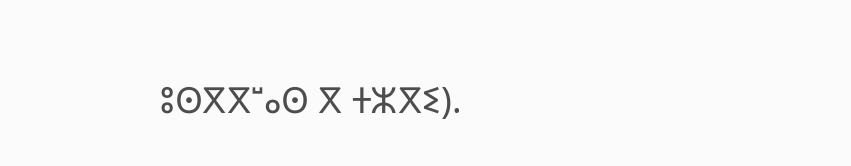ⵓⵙⴳⴳⵯⴰⵙ ⴳ ⵜⵣⴳⵉ).